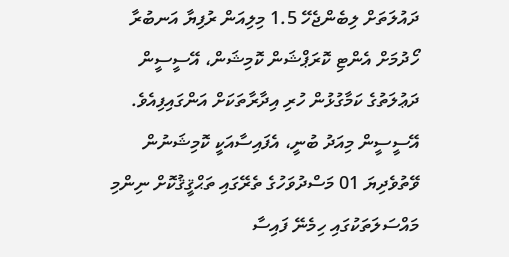ދައުލަތަށް ލިބެންޖެހޭ 1.5 މިލިއަން ރުފިޔާ އަނބުރާ ހޯދުމަށް އެންޓި ކޮރަޕްޝަން ކޮމިޝަން، އޭސީސީން ދަޢުލަތުގެ ކަމާގުޅުން ހުރި އިދާރާތަކަށް އަންގައިފިއެވެ.
އޭސީސީން މިއަދު ބުނީ، އެފައިސާއަކީ ކޮމިޝަނުން ވޭތުވެދިޔަ 01 މަސްދުވަހުގެ ތެރޭގައި ތަޙްޤީޤުކޮށް ނިންމި މައްސަލަތަކުގައި ހިމެނޭ ފައިސާ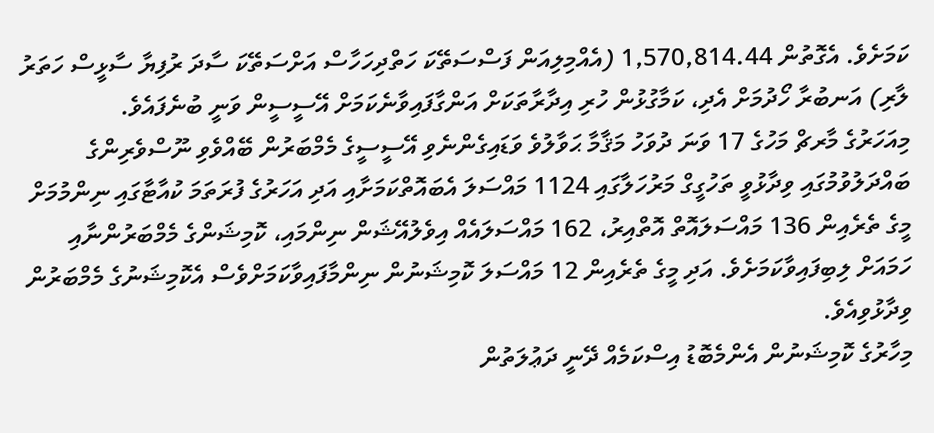ކަމަށެވެ. އެގޮތުން 1,570,814.44 (އެއްމިލިއަން ފަސްސަތޭކަ ހަތްދިހަހާސް އަށްސަތޭކަ ސާދަ ރުފިޔާ ސާޅީސް ހަތަރު ލާރި) އަނބުރާ ހޯދުމަށް އެދި، ކަމާގުޅުން ހުރި އިދާރާތަކަށް އަންގާފައިވާނެކަމަށް އޭސީސީން ވަނީ ބުނެފައެވެ.
މިއަހަރުގެ މާރޗް މަހުގެ 17 ވަނަ ދުވަހު މަޤާމާ ޙަވާލުވެ ވަޑައިގެންނެވި އޭސީސީގެ މެމްބަރުން ބޭއްވެވި ނޫސްވެރިންގެ ބައްދަލުވުމުގައި ވިދާޅުވީ ތަހުގީގް މަރުހަލާގައި 1124 މައްސަލަ އެބައޮތްކަމަށާއި އަދި އަހަރުގެ ފުރަތަމަ ކުއާޓާގައި ނިންމުމަށް މީގެ ތެރެއިން 136 މައްސަލައޮތް އޮތްއިރު، 162 މައްސަލައެއް އިވެލުއޭޝަން ނިންމައި، ކޮމިޝަންގެ މެމްބަރުންނާއި ހަމައަށް ލިބިފައިވާކަމަށެވެ. އަދި މީގެ ތެރެއިން 12 މައްސަލަ ކޮމިޝަނުން ނިންމާފައިވާކަމަށްވެސް އެކޮމިޝަނުގެ މެމްބަރުން ވިދާޅުވިއެވެ.
މިހާރުގެ ކޮމިޝަނުން އެންމެބޮޑު އިސްކަމެއް ދޭނީ ދަޢުލަތުން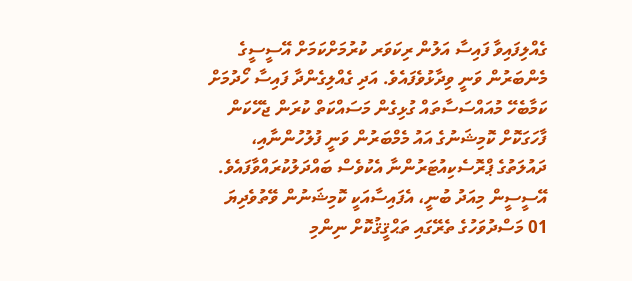ގެއްލިފައިވާ ފައިސާ އަލުން ރިކަވަރ ކުރުމަށްކަމަށް އޭސީސީގެ މެންބަރުން ވަނީ ވިދާޅުވެފައެވެ. އަދި ގެއްލިގެންދާ ފައިސާ ހޯދުމަށް ކަމާބެހޭ މުއައްސަސާތައް ގުޅިގެން މަސައްކަތް ކުރަން ޖެހޭކަން ފާހަގަކޮށް ކޮމިޝަނުގެ އައު މެމްބަރުން ވަނީ ފުލުހުންނާއި، ދައުލަތުގެ ޕްރޮސެކިއުޓަރުންނާ އެކުވެސް ބައްދަލުކުރައްވާފައެވެ.
އޭސީސީން މިއަދު ބުނީ، އެފައިސާއަކީ ކޮމިޝަނުން ވޭތުވެދިޔަ 01 މަސްދުވަހުގެ ތެރޭގައި ތަޙްޤީޤުކޮށް ނިންމި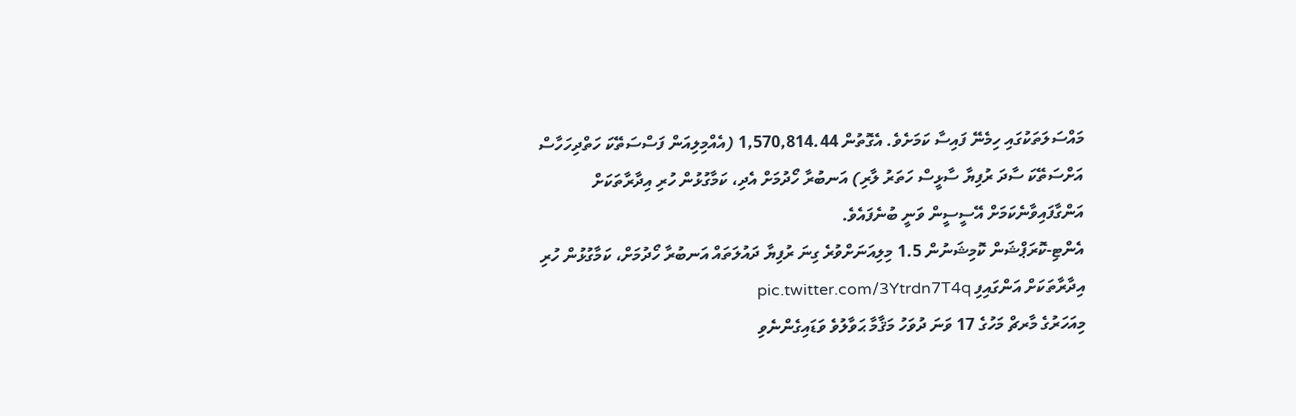މައްސަލަތަކުގައި ހިމެނޭ ފައިސާ ކަމަށެވެ. އެގޮތުން 1,570,814.44 (އެއްމިލިއަން ފަސްސަތޭކަ ހަތްދިހަހާސް އަށްސަތޭކަ ސާދަ ރުފިޔާ ސާޅީސް ހަތަރު ލާރި) އަނބުރާ ހޯދުމަށް އެދި، ކަމާގުޅުން ހުރި އިދާރާތަކަށް އަންގާފައިވާނެކަމަށް އޭސީސީން ވަނީ ބުނެފައެވެ.
އެންޓި-ކޮރަޕްޝަން ކޮމިޝަނުން 1.5 މިލިއަނަށްވުރެ ގިނަ ރުފިޔާ ދައުލަތައް އަނބުރާ ހޯދުމަށް، ކަމާގުޅުން ހުރި އިދާރާތަކަށް އަންގައިފި pic.twitter.com/3Ytrdn7T4q
މިއަހަރުގެ މާރޗް މަހުގެ 17 ވަނަ ދުވަހު މަޤާމާ ޙަވާލުވެ ވަޑައިގެންނެވި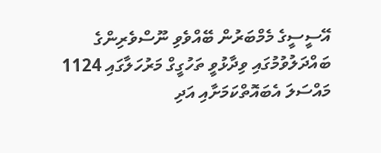އޭސީސީގެ މެމްބަރުން ބޭއްވެވި ނޫސްވެރިންގެ ބައްދަލުވުމުގައި ވިދާޅުވީ ތަހުގީގް މަރުހަލާގައި 1124 މައްސަލަ އެބައޮތްކަމަށާއި އަދި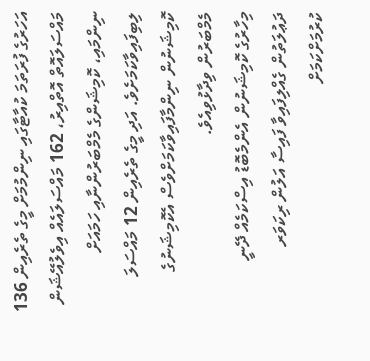އަހަރުގެ ފުރަތަމަ ކުއާޓާގައި ނިންމުމަށް މީގެ ތެރެއިން 136 މައްސަލައޮތް އޮތްއިރު، 162 މައްސަލައެއް އިވެލުއޭޝަން ނިންމައި، ކޮމިޝަންގެ މެމްބަރުންނާއި ހަމައަށް ލިބިފައިވާކަމަށެވެ. އަދި މީގެ ތެރެއިން 12 މައްސަލަ ކޮމިޝަނުން ނިންމާފައިވާކަމަށްވެސް އެކޮމިޝަނުގެ މެމްބަރުން ވިދާޅުވިއެވެ.
މިހާރުގެ ކޮމިޝަނުން އެންމެބޮޑު އިސްކަމެއް ދޭނީ ދަޢުލަތުން ގެއްލިފައިވާ ފައިސާ އަލުން ރިކަވަރ ކުރުމަށްކަމަށް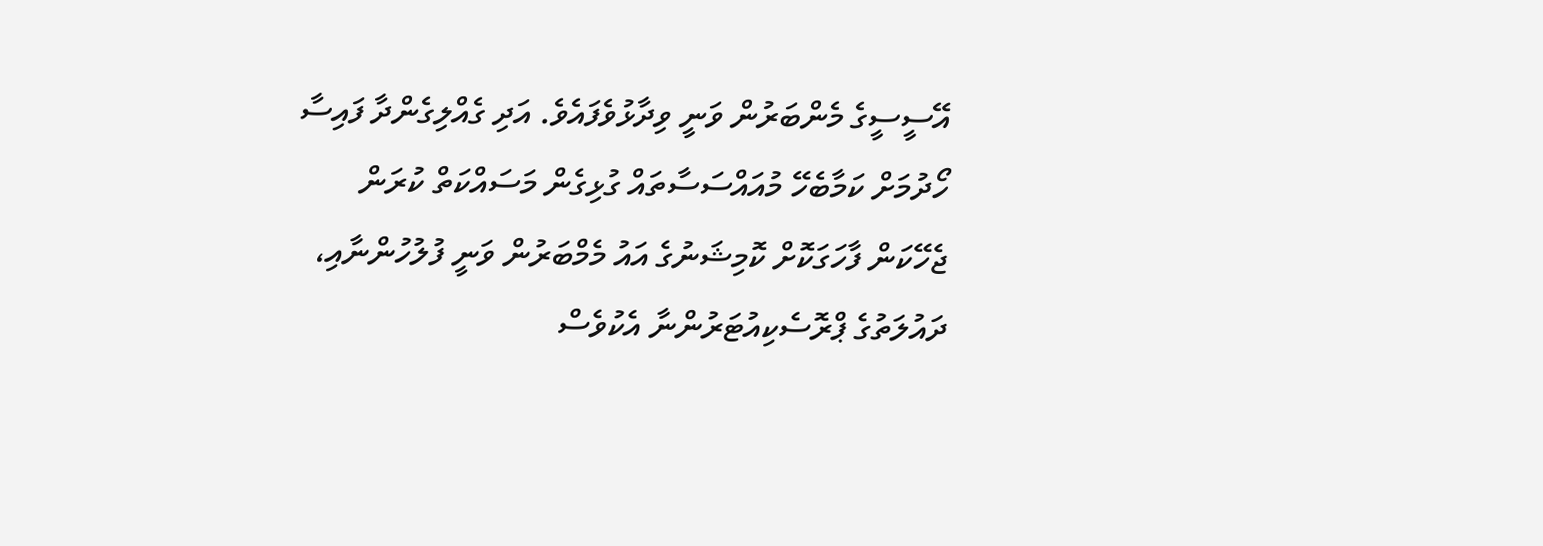އޭސީސީގެ މެންބަރުން ވަނީ ވިދާޅުވެފައެވެ. އަދި ގެއްލިގެންދާ ފައިސާ ހޯދުމަށް ކަމާބެހޭ މުއައްސަސާތައް ގުޅިގެން މަސައްކަތް ކުރަން ޖެހޭކަން ފާހަގަކޮށް ކޮމިޝަނުގެ އައު މެމްބަރުން ވަނީ ފުލުހުންނާއި، ދައުލަތުގެ ޕްރޮސެކިއުޓަރުންނާ އެކުވެސް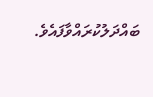ބައްދަލުކުރައްވާފައެވެ.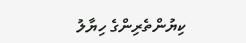ކިޔުންތެރިންގެ ހިޔާލު